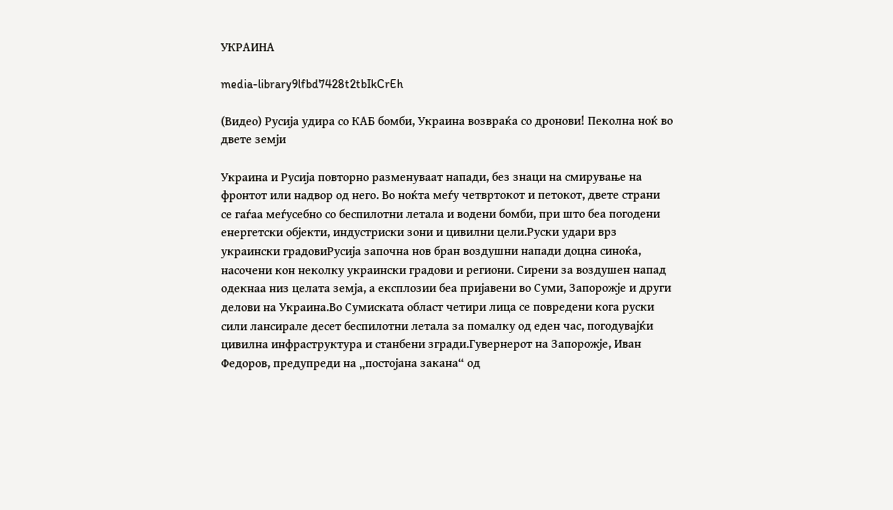УКРАИНА

media-library9lfbd7428t2tbIkCrEh

(Видео) Русија удира со КАБ бомби, Украина возвраќа со дронови! Пеколна ноќ во двете земји

Украина и Русија повторно разменуваат напади, без знаци на смирување на фронтот или надвор од него. Во ноќта меѓу четвртокот и петокот, двете страни се гаѓаа меѓусебно со беспилотни летала и водени бомби, при што беа погодени енергетски објекти, индустриски зони и цивилни цели.Руски удари врз украински градовиРусија започна нов бран воздушни напади доцна синоќа, насочени кон неколку украински градови и региони. Сирени за воздушен напад одекнаа низ целата земја, а експлозии беа пријавени во Суми, Запорожје и други делови на Украина.Во Сумиската област четири лица се повредени кога руски сили лансирале десет беспилотни летала за помалку од еден час, погодувајќи цивилна инфраструктура и станбени згради.Гувернерот на Запорожје, Иван Федоров, предупреди на „постојана закана“ од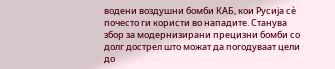водени воздушни бомби КАБ, кои Русија сè почесто ги користи во нападите. Станува збор за модернизирани прецизни бомби со долг дострел што можат да погодуваат цели до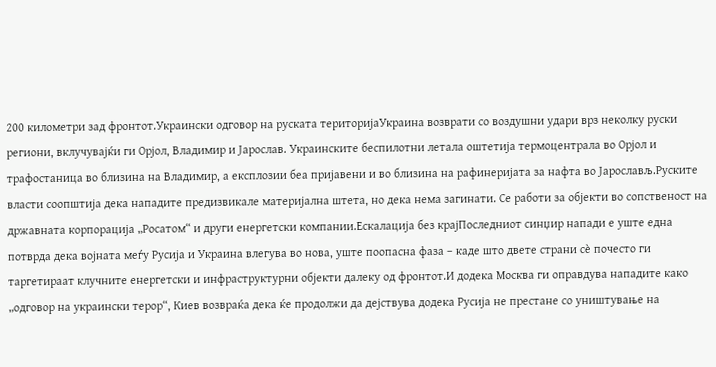200 километри зад фронтот.Украински одговор на руската територијаУкраина возврати со воздушни удари врз неколку руски региони, вклучувајќи ги Орјол, Владимир и Јарослав. Украинските беспилотни летала оштетија термоцентрала во Орјол и трафостаница во близина на Владимир, а експлозии беа пријавени и во близина на рафинеријата за нафта во Јарослављ.Руските власти соопштија дека нападите предизвикале материјална штета, но дека нема загинати. Се работи за објекти во сопственост на државната корпорација „Росатом“ и други енергетски компании.Ескалација без крајПоследниот синџир напади е уште една потврда дека војната меѓу Русија и Украина влегува во нова, уште поопасна фаза – каде што двете страни сè почесто ги таргетираат клучните енергетски и инфраструктурни објекти далеку од фронтот.И додека Москва ги оправдува нападите како „одговор на украински терор“, Киев возвраќа дека ќе продолжи да дејствува додека Русија не престане со уништување на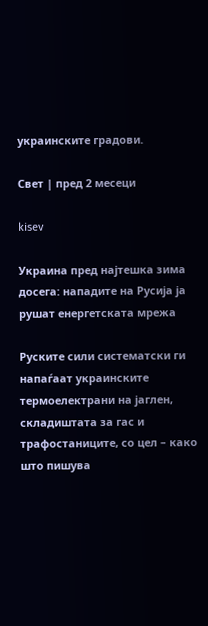украинските градови.

Свет | пред 2 месеци

kisev

Украина пред најтешка зима досега: нападите на Русија ја рушат енергетската мрежа

Руските сили систематски ги напаѓаат украинските термоелектрани на јаглен, складиштата за гас и трафостаниците, со цел – како што пишува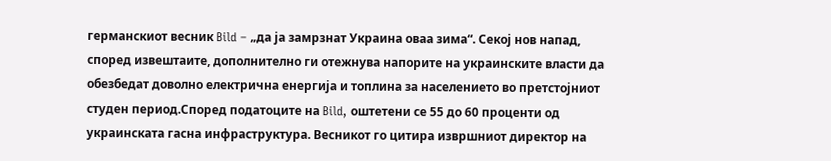германскиот весник Bild – „да ја замрзнат Украина оваа зима“. Секој нов напад, според извештаите, дополнително ги отежнува напорите на украинските власти да обезбедат доволно електрична енергија и топлина за населението во претстојниот студен период.Според податоците на Bild, оштетени се 55 до 60 проценти од украинската гасна инфраструктура. Весникот го цитира извршниот директор на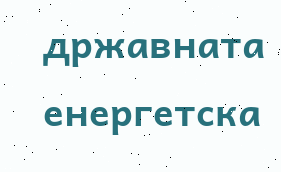државната енергетска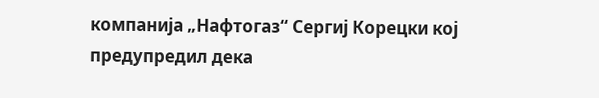компанија „Нафтогаз“ Сергиј Корецки кој предупредил дека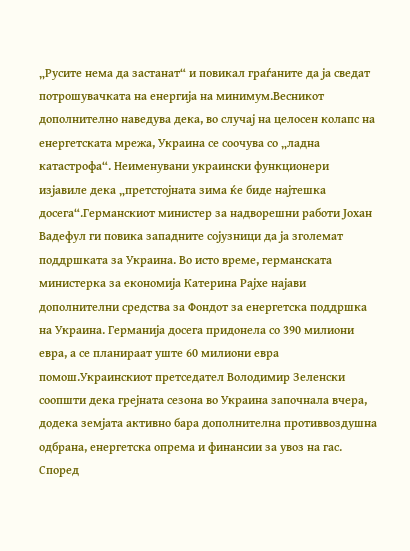„Русите нема да застанат“ и повикал граѓаните да ја сведат потрошувачката на енергија на минимум.Весникот дополнително наведува дека, во случај на целосен колапс на енергетската мрежа, Украина се соочува со „ладна катастрофа“. Неименувани украински функционери изјавиле дека „претстојната зима ќе биде најтешка досега“.Германскиот министер за надворешни работи Јохан Вадефул ги повика западните сојузници да ја зголемат поддршката за Украина. Во исто време, германската министерка за економија Катерина Рајхе најави дополнителни средства за Фондот за енергетска поддршка на Украина. Германија досега придонела со 390 милиони евра, а се планираат уште 60 милиони евра помош.Украинскиот претседател Володимир Зеленски соопшти дека грејната сезона во Украина започнала вчера, додека земјата активно бара дополнителна противвоздушна одбрана, енергетска опрема и финансии за увоз на гас. Според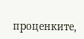проценките,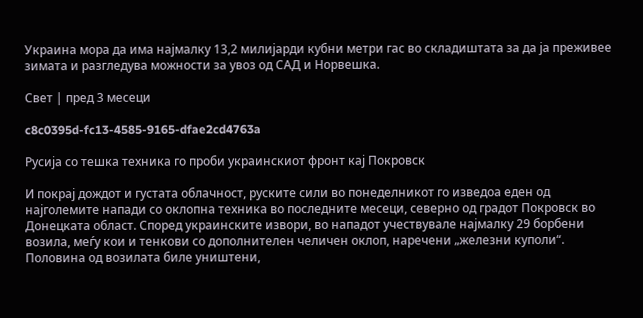Украина мора да има најмалку 13,2 милијарди кубни метри гас во складиштата за да ја преживее зимата и разгледува можности за увоз од САД и Норвешка.

Свет | пред 3 месеци

c8c0395d-fc13-4585-9165-dfae2cd4763a

Русија со тешка техника го проби украинскиот фронт кај Покровск

И покрај дождот и густата облачност, руските сили во понеделникот го изведоа еден од најголемите напади со оклопна техника во последните месеци, северно од градот Покровск во Донецката област. Според украинските извори, во нападот учествувале најмалку 29 борбени возила, меѓу кои и тенкови со дополнителен челичен оклоп, наречени „железни куполи“. Половина од возилата биле уништени,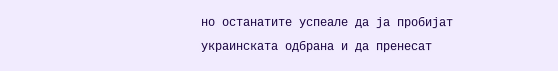но останатите успеале да ја пробијат украинската одбрана и да пренесат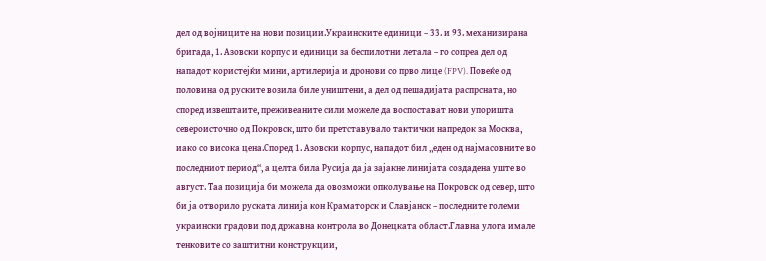дел од војниците на нови позиции.Украинските единици – 33. и 93. механизирана бригада, 1. Азовски корпус и единици за беспилотни летала – го сопреа дел од нападот користејќи мини, артилерија и дронови со прво лице (FPV). Повеќе од половина од руските возила биле уништени, а дел од пешадијата распрсната, но според извештаите, преживеаните сили можеле да воспостават нови упоришта североисточно од Покровск, што би претставувало тактички напредок за Москва, иако со висока цена.Според 1. Азовски корпус, нападот бил „еден од најмасовните во последниот период“, а целта била Русија да ја зајакне линијата создадена уште во август. Таа позиција би можела да овозможи опколување на Покровск од север, што би ја отворило руската линија кон Краматорск и Славјанск – последните големи украински градови под државна контрола во Донецката област.Главна улога имале тенковите со заштитни конструкции,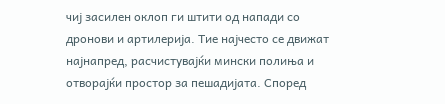чиј засилен оклоп ги штити од напади со дронови и артилерија. Тие најчесто се движат најнапред, расчистувајќи мински полиња и отворајќи простор за пешадијата. Според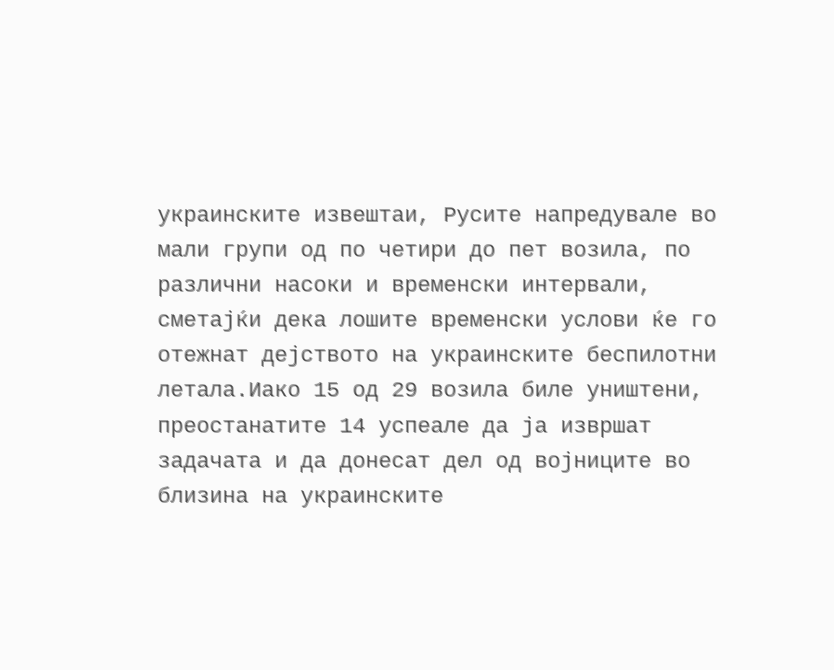украинските извештаи, Русите напредувале во мали групи од по четири до пет возила, по различни насоки и временски интервали, сметајќи дека лошите временски услови ќе го отежнат дејството на украинските беспилотни летала.Иако 15 од 29 возила биле уништени, преостанатите 14 успеале да ја извршат задачата и да донесат дел од војниците во близина на украинските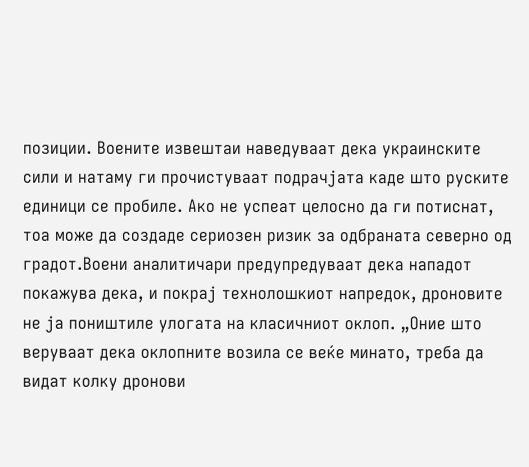позиции. Воените извештаи наведуваат дека украинските сили и натаму ги прочистуваат подрачјата каде што руските единици се пробиле. Ако не успеат целосно да ги потиснат, тоа може да создаде сериозен ризик за одбраната северно од градот.Воени аналитичари предупредуваат дека нападот покажува дека, и покрај технолошкиот напредок, дроновите не ја поништиле улогата на класичниот оклоп. „Оние што веруваат дека оклопните возила се веќе минато, треба да видат колку дронови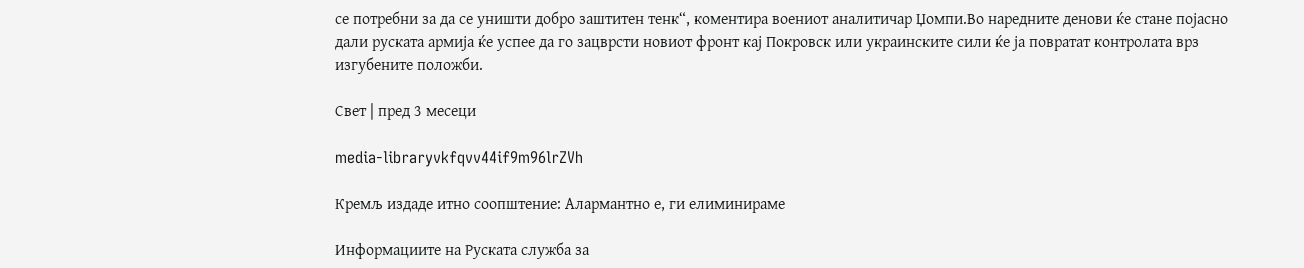се потребни за да се уништи добро заштитен тенк“, коментира воениот аналитичар Џомпи.Во наредните денови ќе стане појасно дали руската армија ќе успее да го зацврсти новиот фронт кај Покровск или украинските сили ќе ја повратат контролата врз изгубените положби.

Свет | пред 3 месеци

media-libraryvkfqvv44if9m96lrZVh

Кремљ издаде итно соопштение: Алармантно е, ги елиминираме

Информациите на Руската служба за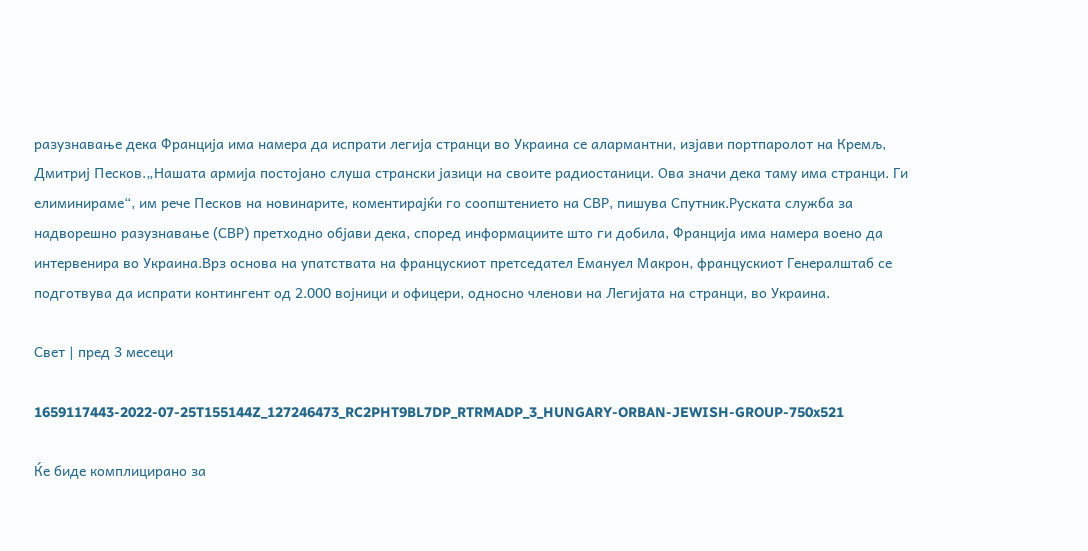разузнавање дека Франција има намера да испрати легија странци во Украина се алармантни, изјави портпаролот на Кремљ, Дмитриј Песков.„Нашата армија постојано слуша странски јазици на своите радиостаници. Ова значи дека таму има странци. Ги елиминираме“, им рече Песков на новинарите, коментирајќи го соопштението на СВР, пишува Спутник.Руската служба за надворешно разузнавање (СВР) претходно објави дека, според информациите што ги добила, Франција има намера воено да интервенира во Украина.Врз основа на упатствата на францускиот претседател Емануел Макрон, францускиот Генералштаб се подготвува да испрати контингент од 2.000 војници и офицери, односно членови на Легијата на странци, во Украина.

Свет | пред 3 месеци

1659117443-2022-07-25T155144Z_127246473_RC2PHT9BL7DP_RTRMADP_3_HUNGARY-ORBAN-JEWISH-GROUP-750x521

Ќе биде комплицирано за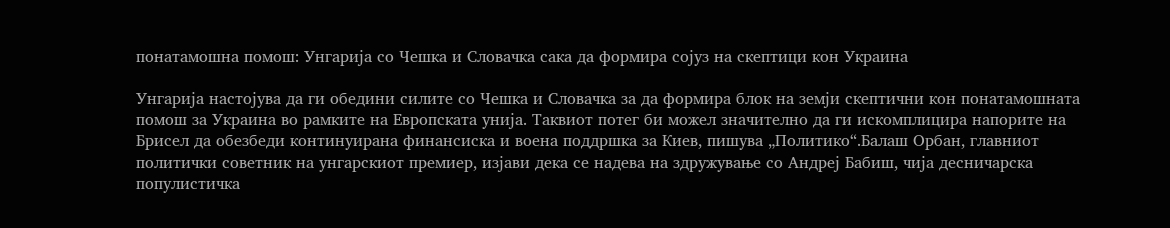понатамошна помош: Унгарија со Чешка и Словачка сака да формира сојуз на скептици кон Украина

Унгарија настојува да ги обедини силите со Чешка и Словачка за да формира блок на земји скептични кон понатамошната помош за Украина во рамките на Европската унија. Таквиот потег би можел значително да ги искомплицира напорите на Брисел да обезбеди континуирана финансиска и воена поддршка за Киев, пишува „Политико“.Балаш Орбан, главниот политички советник на унгарскиот премиер, изјави дека се надева на здружување со Андреј Бабиш, чија десничарска популистичка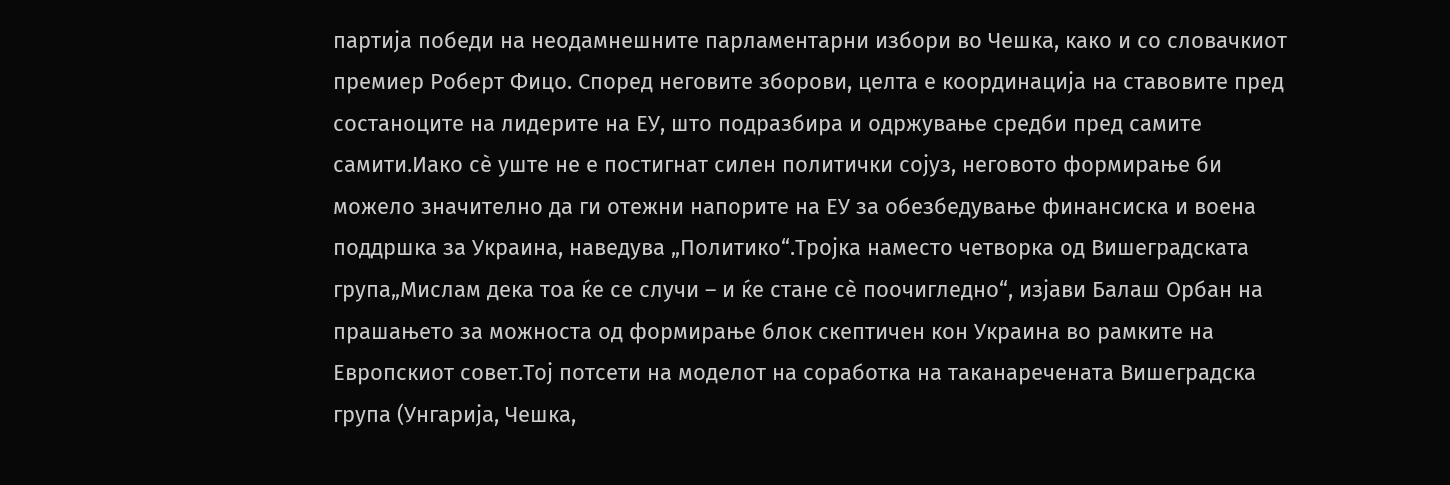партија победи на неодамнешните парламентарни избори во Чешка, како и со словачкиот премиер Роберт Фицо. Според неговите зборови, целта е координација на ставовите пред состаноците на лидерите на ЕУ, што подразбира и одржување средби пред самите самити.Иако сè уште не е постигнат силен политички сојуз, неговото формирање би можело значително да ги отежни напорите на ЕУ за обезбедување финансиска и воена поддршка за Украина, наведува „Политико“.Тројка наместо четворка од Вишеградската група„Мислам дека тоа ќе се случи – и ќе стане сè поочигледно“, изјави Балаш Орбан на прашањето за можноста од формирање блок скептичен кон Украина во рамките на Европскиот совет.Тој потсети на моделот на соработка на таканаречената Вишеградска група (Унгарија, Чешка,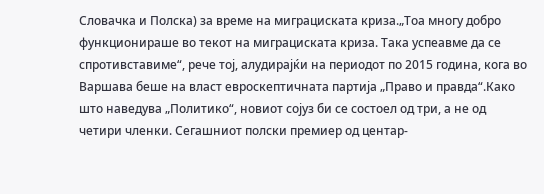Словачка и Полска) за време на миграциската криза.„Тоа многу добро функционираше во текот на миграциската криза. Така успеавме да се спротивставиме“, рече тој, алудирајќи на периодот по 2015 година, кога во Варшава беше на власт евроскептичната партија „Право и правда“.Како што наведува „Политико“, новиот сојуз би се состоел од три, а не од четири членки. Сегашниот полски премиер од центар-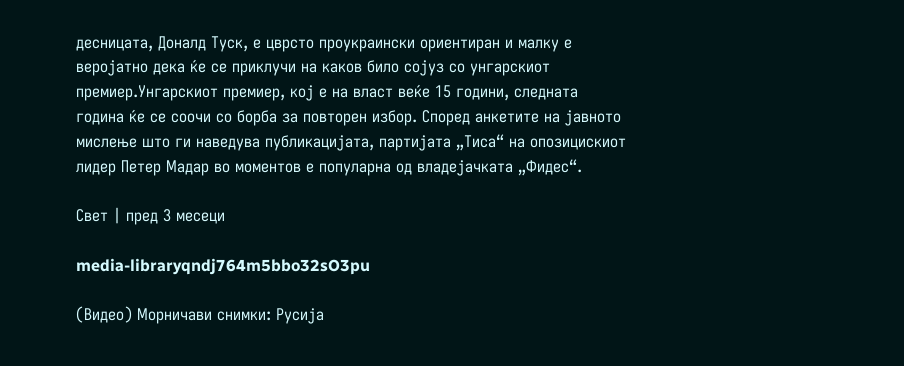десницата, Доналд Туск, е цврсто проукраински ориентиран и малку е веројатно дека ќе се приклучи на каков било сојуз со унгарскиот премиер.Унгарскиот премиер, кој е на власт веќе 15 години, следната година ќе се соочи со борба за повторен избор. Според анкетите на јавното мислење што ги наведува публикацијата, партијата „Тиса“ на опозицискиот лидер Петер Мадар во моментов е популарна од владејачката „Фидес“.

Свет | пред 3 месеци

media-libraryqndj764m5bbo32sO3pu

(Видео) Морничави снимки: Русија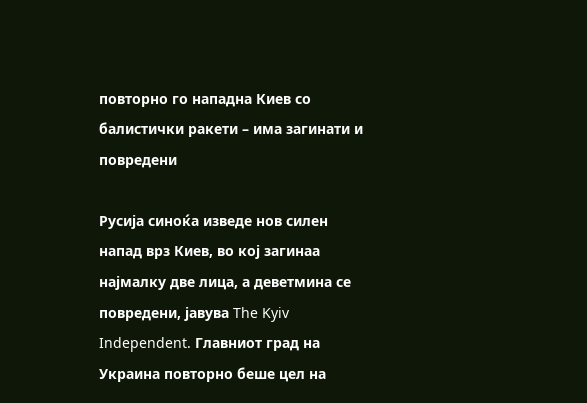повторно го нападна Киев со балистички ракети – има загинати и повредени

Русија синоќа изведе нов силен напад врз Киев, во кој загинаа најмалку две лица, а деветмина се повредени, јавува The Kyiv Independent. Главниот град на Украина повторно беше цел на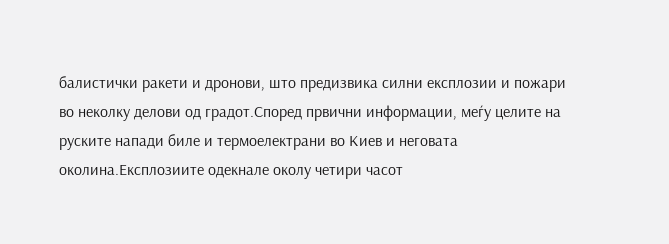балистички ракети и дронови, што предизвика силни експлозии и пожари во неколку делови од градот.Според првични информации, меѓу целите на руските напади биле и термоелектрани во Киев и неговата околина.Експлозиите одекнале околу четири часот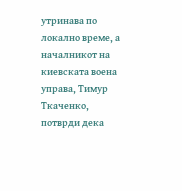утринава по локално време, а началникот на киевската воена управа, Тимур Ткаченко, потврди дека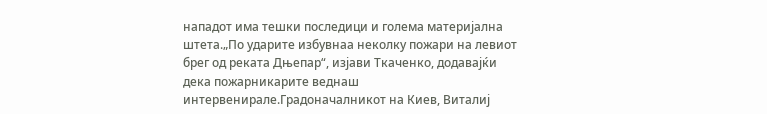нападот има тешки последици и голема материјална штета.„По ударите избувнаа неколку пожари на левиот брег од реката Дњепар“, изјави Ткаченко, додавајќи дека пожарникарите веднаш интервенирале.Градоначалникот на Киев, Виталиј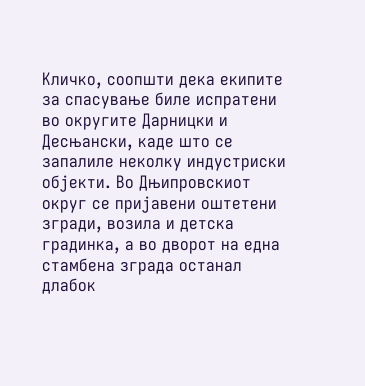Кличко, соопшти дека екипите за спасување биле испратени во округите Дарницки и Десњански, каде што се запалиле неколку индустриски објекти. Во Дњипровскиот округ се пријавени оштетени згради, возила и детска градинка, а во дворот на една стамбена зграда останал длабок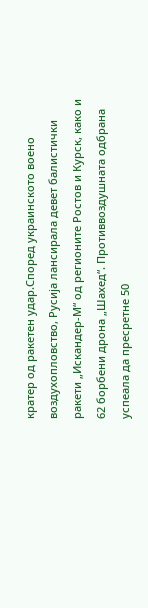кратер од ракетен удар.Според украинското воено воздухопловство, Русија лансирала девет балистички ракети „Искандер-М“ од регионите Ростов и Курск, како и 62 борбени дрона „Шахед“. Противвоздушната одбрана успеала да пресретне 50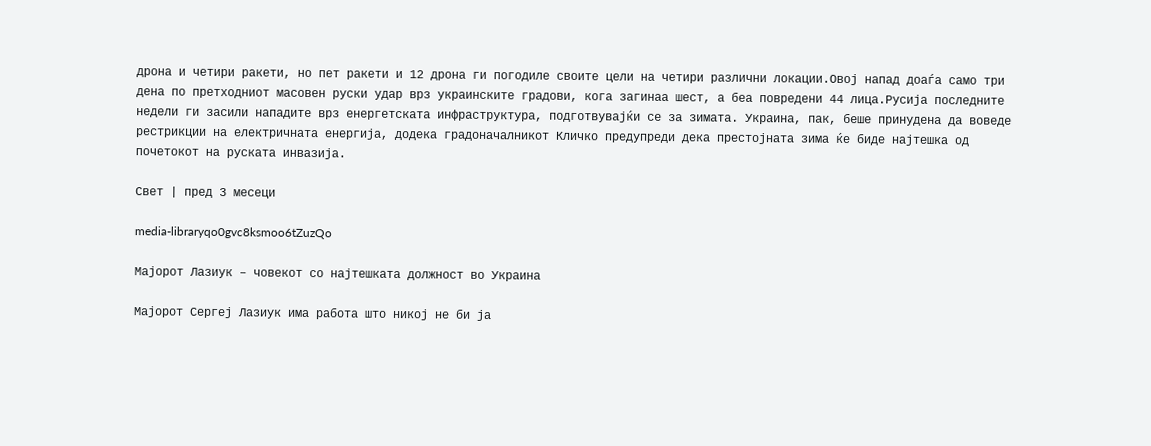дрона и четири ракети, но пет ракети и 12 дрона ги погодиле своите цели на четири различни локации.Овој напад доаѓа само три дена по претходниот масовен руски удар врз украинските градови, кога загинаа шест, а беа повредени 44 лица.Русија последните недели ги засили нападите врз енергетската инфраструктура, подготвувајќи се за зимата. Украина, пак, беше принудена да воведе рестрикции на електричната енергија, додека градоначалникот Кличко предупреди дека престојната зима ќе биде најтешка од почетокот на руската инвазија.

Свет | пред 3 месеци

media-libraryqo0gvc8ksmoo6tZuzQo

Мајорот Лазиук – човекот со најтешката должност во Украина

Мајорот Сергеј Лазиук има работа што никој не би ја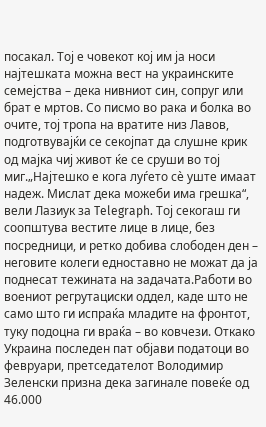посакал. Тој е човекот кој им ја носи најтешката можна вест на украинските семејства – дека нивниот син, сопруг или брат е мртов. Со писмо во рака и болка во очите, тој тропа на вратите низ Лавов, подготвувајќи се секојпат да слушне крик од мајка чиј живот ќе се сруши во тој миг.„Најтешко е кога луѓето сè уште имаат надеж. Мислат дека можеби има грешка“, вели Лазиук за Telegraph. Тој секогаш ги соопштува вестите лице в лице, без посредници, и ретко добива слободен ден – неговите колеги едноставно не можат да ја поднесат тежината на задачата.Работи во воениот регрутациски оддел, каде што не само што ги испраќа младите на фронтот, туку подоцна ги враќа – во ковчези. Откако Украина последен пат објави податоци во февруари, претседателот Володимир Зеленски призна дека загинале повеќе од 46.000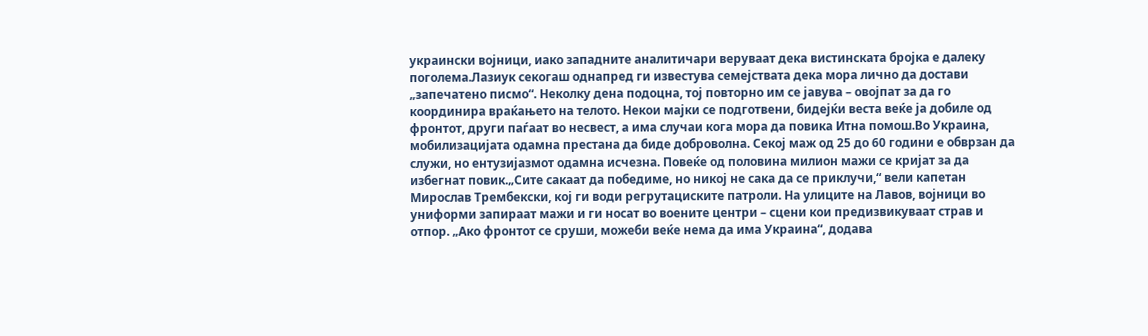украински војници, иако западните аналитичари веруваат дека вистинската бројка е далеку поголема.Лазиук секогаш однапред ги известува семејствата дека мора лично да достави „запечатено писмо“. Неколку дена подоцна, тој повторно им се јавува – овојпат за да го координира враќањето на телото. Некои мајки се подготвени, бидејќи веста веќе ја добиле од фронтот, други паѓаат во несвест, а има случаи кога мора да повика Итна помош.Во Украина, мобилизацијата одамна престана да биде доброволна. Секој маж од 25 до 60 години е обврзан да служи, но ентузијазмот одамна исчезна. Повеќе од половина милион мажи се кријат за да избегнат повик.„Сите сакаат да победиме, но никој не сака да се приклучи,“ вели капетан Мирослав Трембекски, кој ги води регрутациските патроли. На улиците на Лавов, војници во униформи запираат мажи и ги носат во воените центри – сцени кои предизвикуваат страв и отпор. „Ако фронтот се сруши, можеби веќе нема да има Украина“, додава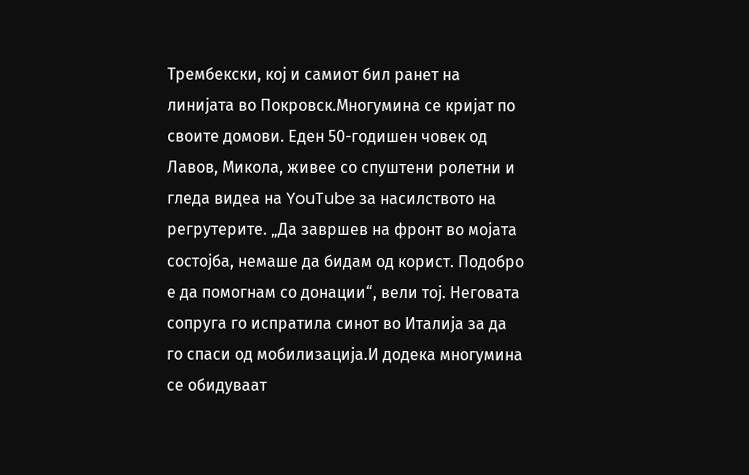Трембекски, кој и самиот бил ранет на линијата во Покровск.Многумина се кријат по своите домови. Еден 50-годишен човек од Лавов, Микола, живее со спуштени ролетни и гледа видеа на YouTube за насилството на регрутерите. „Да завршев на фронт во мојата состојба, немаше да бидам од корист. Подобро е да помогнам со донации“, вели тој. Неговата сопруга го испратила синот во Италија за да го спаси од мобилизација.И додека многумина се обидуваат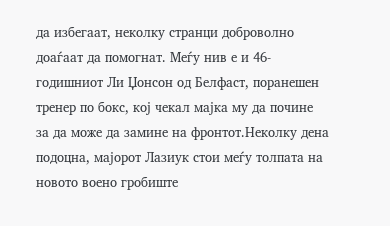да избегаат, неколку странци доброволно доаѓаат да помогнат. Меѓу нив е и 46-годишниот Ли Џонсон од Белфаст, поранешен тренер по бокс, кој чекал мајка му да почине за да може да замине на фронтот.Неколку дена подоцна, мајорот Лазиук стои меѓу толпата на новото воено гробиште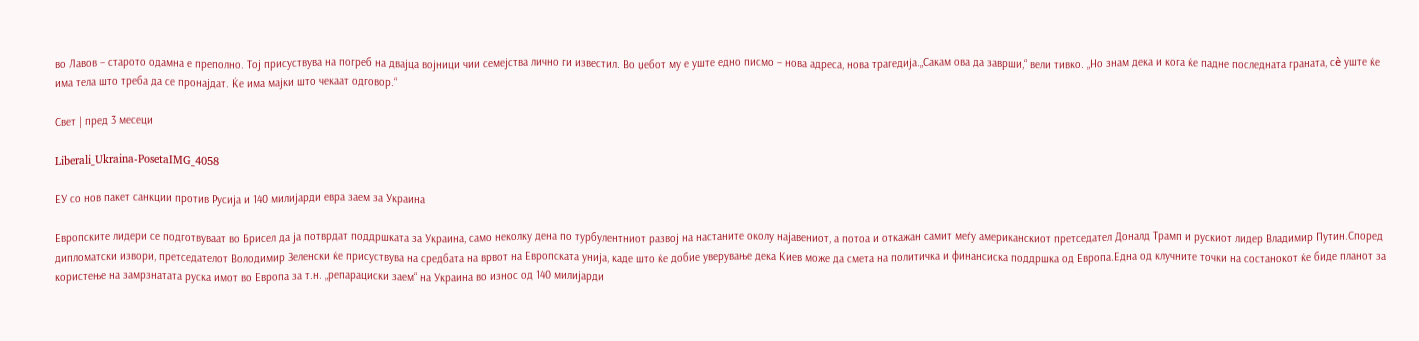во Лавов – старото одамна е преполно. Тој присуствува на погреб на двајца војници чии семејства лично ги известил. Во џебот му е уште едно писмо – нова адреса, нова трагедија.„Сакам ова да заврши,“ вели тивко. „Но знам дека и кога ќе падне последната граната, сè уште ќе има тела што треба да се пронајдат. Ќе има мајки што чекаат одговор.“

Свет | пред 3 месеци

Liberali_Ukraina-PosetaIMG_4058

ЕУ со нов пакет санкции против Русија и 140 милијарди евра заем за Украина

Европските лидери се подготвуваат во Брисел да ја потврдат поддршката за Украина, само неколку дена по турбулентниот развој на настаните околу најавениот, а потоа и откажан самит меѓу американскиот претседател Доналд Трамп и рускиот лидер Владимир Путин.Според дипломатски извори, претседателот Володимир Зеленски ќе присуствува на средбата на врвот на Европската унија, каде што ќе добие уверување дека Киев може да смета на политичка и финансиска поддршка од Европа.Една од клучните точки на состанокот ќе биде планот за користење на замрзнатата руска имот во Европа за т.н. „репарациски заем“ на Украина во износ од 140 милијарди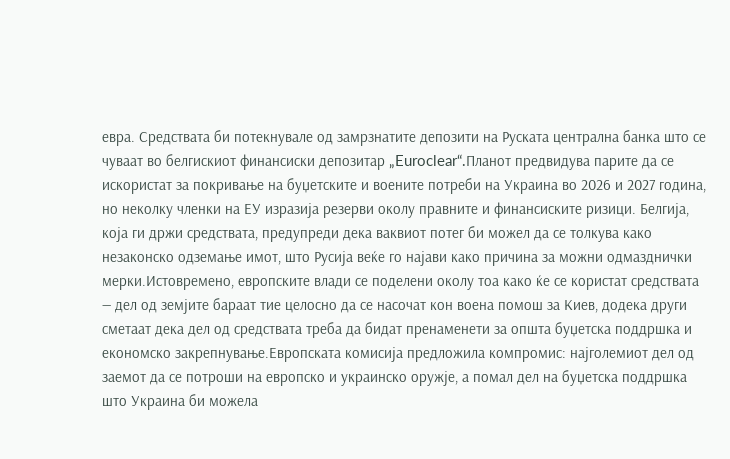евра. Средствата би потекнувале од замрзнатите депозити на Руската централна банка што се чуваат во белгискиот финансиски депозитар „Euroclear“.Планот предвидува парите да се искористат за покривање на буџетските и воените потреби на Украина во 2026 и 2027 година, но неколку членки на ЕУ изразија резерви околу правните и финансиските ризици. Белгија, која ги држи средствата, предупреди дека ваквиот потег би можел да се толкува како незаконско одземање имот, што Русија веќе го најави како причина за можни одмазднички мерки.Истовремено, европските влади се поделени околу тоа како ќе се користат средствата — дел од земјите бараат тие целосно да се насочат кон воена помош за Киев, додека други сметаат дека дел од средствата треба да бидат пренаменети за општа буџетска поддршка и економско закрепнување.Европската комисија предложила компромис: најголемиот дел од заемот да се потроши на европско и украинско оружје, а помал дел на буџетска поддршка што Украина би можела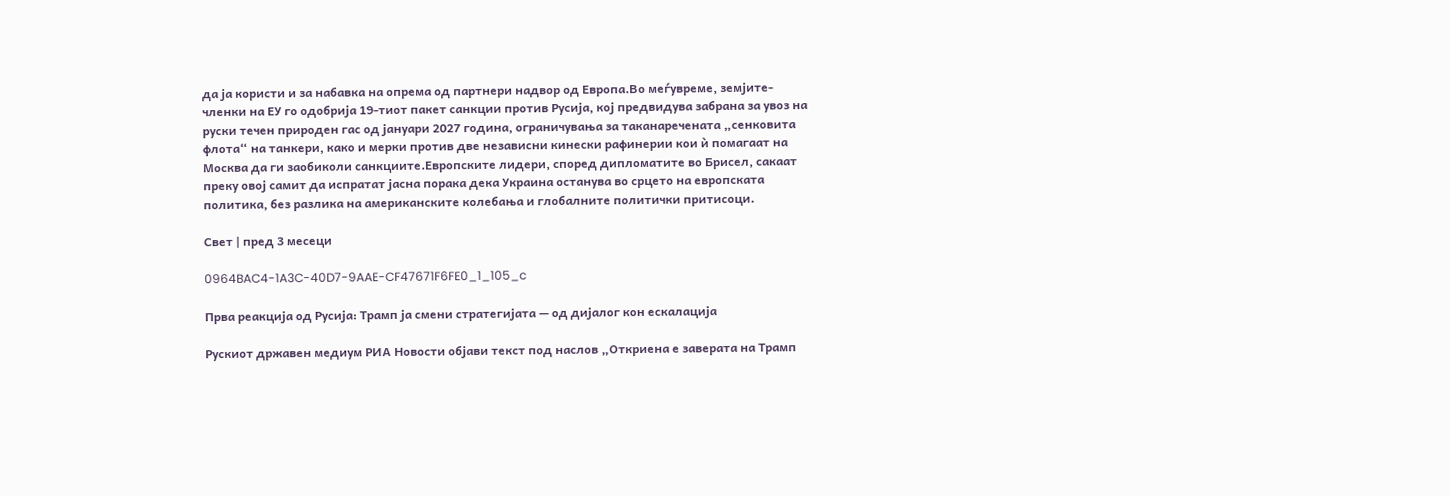да ја користи и за набавка на опрема од партнери надвор од Европа.Во меѓувреме, земјите-членки на ЕУ го одобрија 19-тиот пакет санкции против Русија, кој предвидува забрана за увоз на руски течен природен гас од јануари 2027 година, ограничувања за таканаречената „сенковита флота“ на танкери, како и мерки против две независни кинески рафинерии кои ѝ помагаат на Москва да ги заобиколи санкциите.Европските лидери, според дипломатите во Брисел, сакаат преку овој самит да испратат јасна порака дека Украина останува во срцето на европската политика, без разлика на американските колебања и глобалните политички притисоци.

Свет | пред 3 месеци

0964BAC4-1A3C-40D7-9AAE-CF47671F6FE0_1_105_c

Прва реакција од Русија: Трамп ја смени стратегијата — од дијалог кон ескалација

Рускиот државен медиум РИА Новости објави текст под наслов „Откриена е заверата на Трамп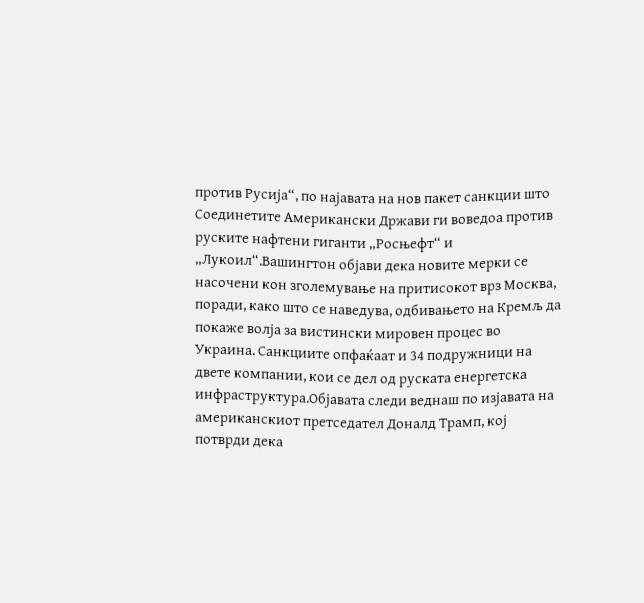против Русија“, по најавата на нов пакет санкции што Соединетите Американски Држави ги воведоа против руските нафтени гиганти „Росњефт“ и „Лукоил“.Вашингтон објави дека новите мерки се насочени кон зголемување на притисокот врз Москва, поради, како што се наведува, одбивањето на Кремљ да покаже волја за вистински мировен процес во Украина. Санкциите опфаќаат и 34 подружници на двете компании, кои се дел од руската енергетска инфраструктура.Објавата следи веднаш по изјавата на американскиот претседател Доналд Трамп, кој потврди дека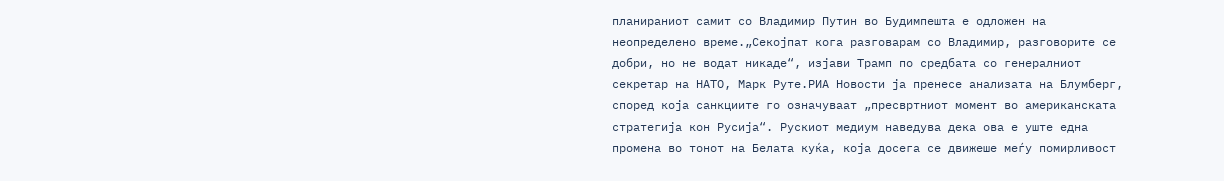планираниот самит со Владимир Путин во Будимпешта е одложен на неопределено време.„Секојпат кога разговарам со Владимир, разговорите се добри, но не водат никаде“, изјави Трамп по средбата со генералниот секретар на НАТО, Марк Руте.РИА Новости ја пренесе анализата на Блумберг, според која санкциите го означуваат „пресвртниот момент во американската стратегија кон Русија“. Рускиот медиум наведува дека ова е уште една промена во тонот на Белата куќа, која досега се движеше меѓу помирливост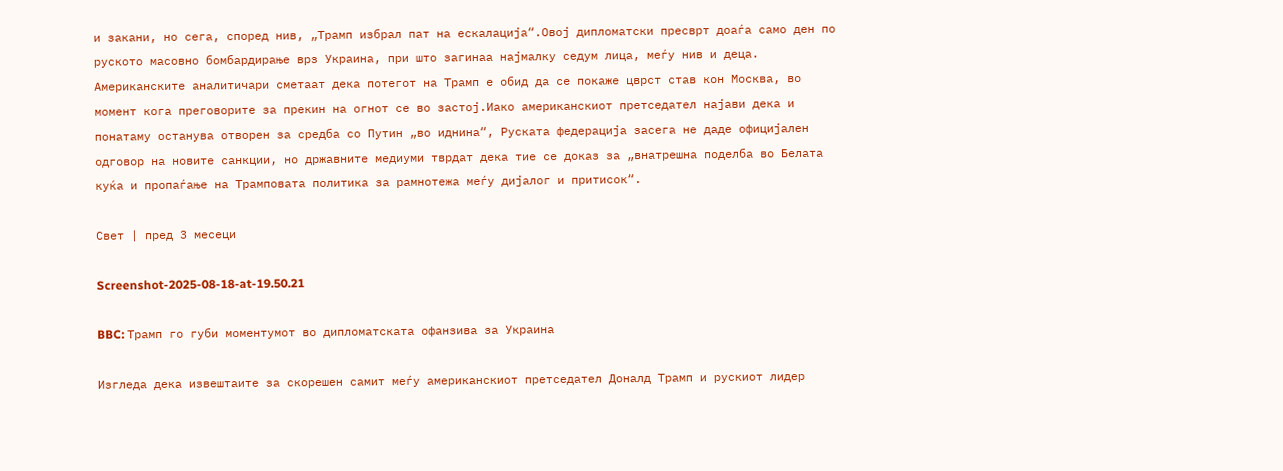и закани, но сега, според нив, „Трамп избрал пат на ескалација“.Овој дипломатски пресврт доаѓа само ден по руското масовно бомбардирање врз Украина, при што загинаа најмалку седум лица, меѓу нив и деца. Американските аналитичари сметаат дека потегот на Трамп е обид да се покаже цврст став кон Москва, во момент кога преговорите за прекин на огнот се во застој.Иако американскиот претседател најави дека и понатаму останува отворен за средба со Путин „во иднина“, Руската федерација засега не даде официјален одговор на новите санкции, но државните медиуми тврдат дека тие се доказ за „внатрешна поделба во Белата куќа и пропаѓање на Трамповата политика за рамнотежа меѓу дијалог и притисок“.

Свет | пред 3 месеци

Screenshot-2025-08-18-at-19.50.21

BBC: Трамп го губи моментумот во дипломатската офанзива за Украина

Изгледа дека извештаите за скорешен самит меѓу американскиот претседател Доналд Трамп и рускиот лидер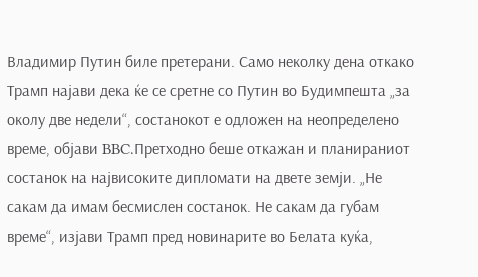Владимир Путин биле претерани. Само неколку дена откако Трамп најави дека ќе се сретне со Путин во Будимпешта „за околу две недели“, состанокот е одложен на неопределено време, објави BBC.Претходно беше откажан и планираниот состанок на највисоките дипломати на двете земји. „Не сакам да имам бесмислен состанок. Не сакам да губам време“, изјави Трамп пред новинарите во Белата куќа,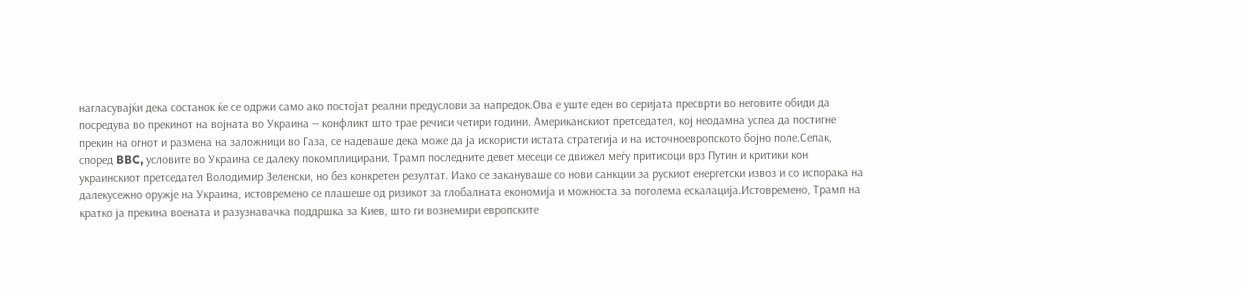нагласувајќи дека состанок ќе се одржи само ако постојат реални предуслови за напредок.Ова е уште еден во серијата пресврти во неговите обиди да посредува во прекинот на војната во Украина — конфликт што трае речиси четири години. Американскиот претседател, кој неодамна успеа да постигне прекин на огнот и размена на заложници во Газа, се надеваше дека може да ја искористи истата стратегија и на источноевропското бојно поле.Сепак, според BBC, условите во Украина се далеку покомплицирани. Трамп последните девет месеци се движел меѓу притисоци врз Путин и критики кон украинскиот претседател Володимир Зеленски, но без конкретен резултат. Иако се закануваше со нови санкции за рускиот енергетски извоз и со испорака на далекусежно оружје на Украина, истовремено се плашеше од ризикот за глобалната економија и можноста за поголема ескалација.Истовремено, Трамп на кратко ја прекина воената и разузнавачка поддршка за Киев, што ги вознемири европските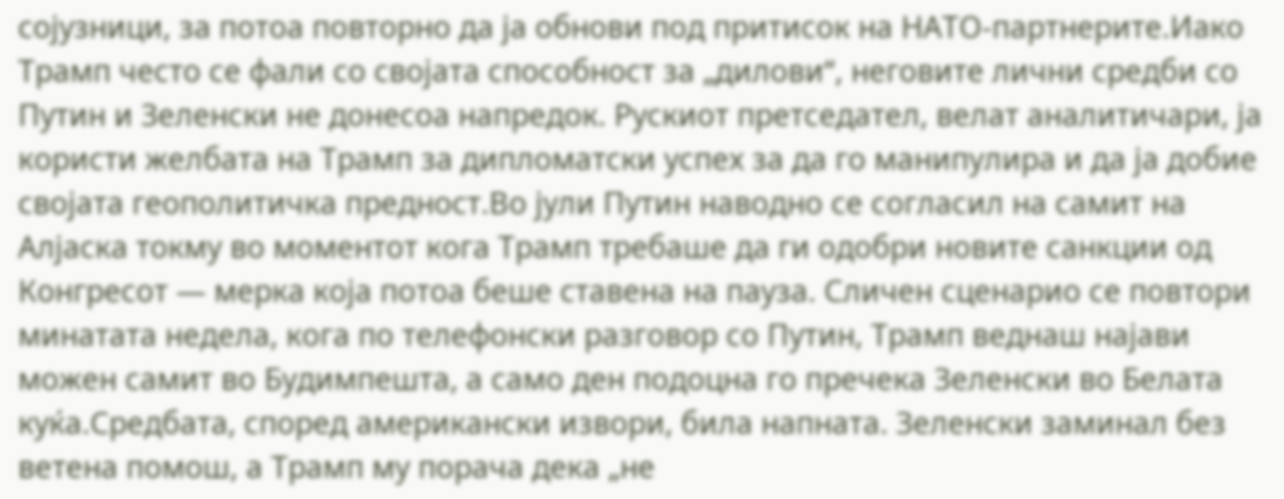сојузници, за потоа повторно да ја обнови под притисок на НАТО-партнерите.Иако Трамп често се фали со својата способност за „дилови“, неговите лични средби со Путин и Зеленски не донесоа напредок. Рускиот претседател, велат аналитичари, ја користи желбата на Трамп за дипломатски успех за да го манипулира и да ја добие својата геополитичка предност.Во јули Путин наводно се согласил на самит на Алјаска токму во моментот кога Трамп требаше да ги одобри новите санкции од Конгресот — мерка која потоа беше ставена на пауза. Сличен сценарио се повтори минатата недела, кога по телефонски разговор со Путин, Трамп веднаш најави можен самит во Будимпешта, а само ден подоцна го пречека Зеленски во Белата куќа.Средбата, според американски извори, била напната. Зеленски заминал без ветена помош, а Трамп му порача дека „не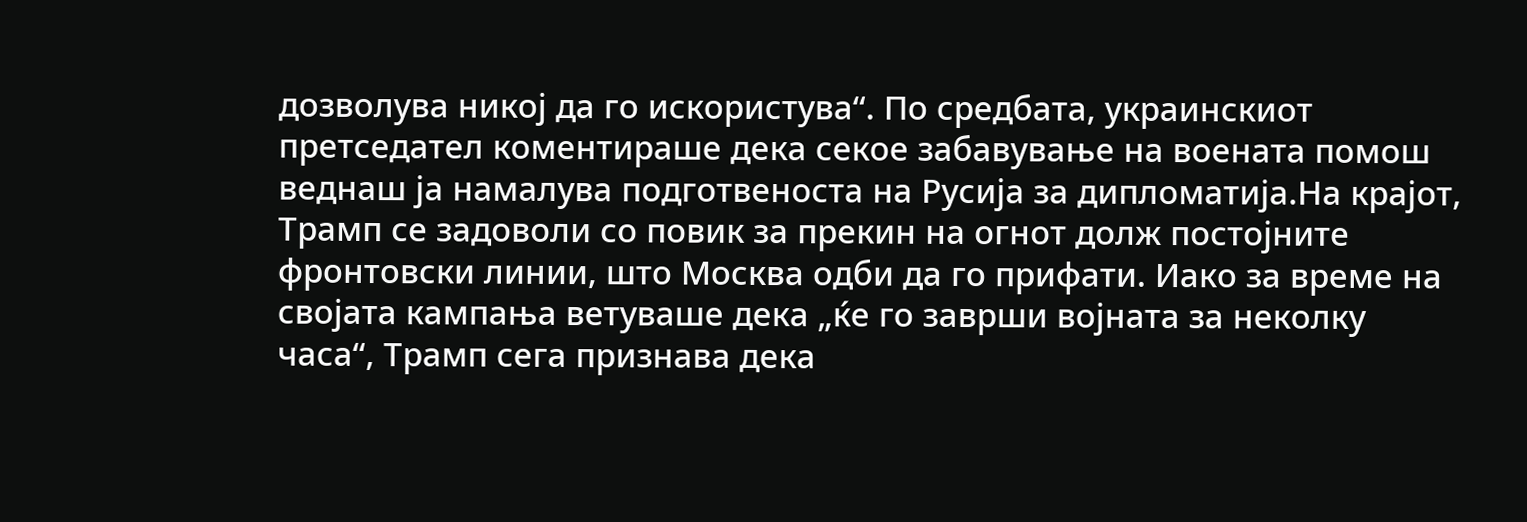дозволува никој да го искористува“. По средбата, украинскиот претседател коментираше дека секое забавување на воената помош веднаш ја намалува подготвеноста на Русија за дипломатија.На крајот, Трамп се задоволи со повик за прекин на огнот долж постојните фронтовски линии, што Москва одби да го прифати. Иако за време на својата кампања ветуваше дека „ќе го заврши војната за неколку часа“, Трамп сега признава дека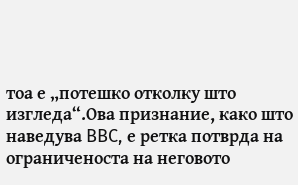тоа е „потешко отколку што изгледа“.Ова признание, како што наведува BBC, е ретка потврда на ограниченоста на неговото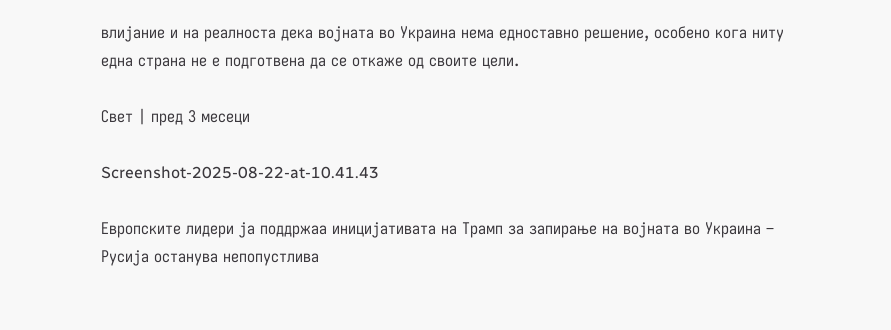влијание и на реалноста дека војната во Украина нема едноставно решение, особено кога ниту една страна не е подготвена да се откаже од своите цели.

Свет | пред 3 месеци

Screenshot-2025-08-22-at-10.41.43

Европските лидери ја поддржаа иницијативата на Трамп за запирање на војната во Украина – Русија останува непопустлива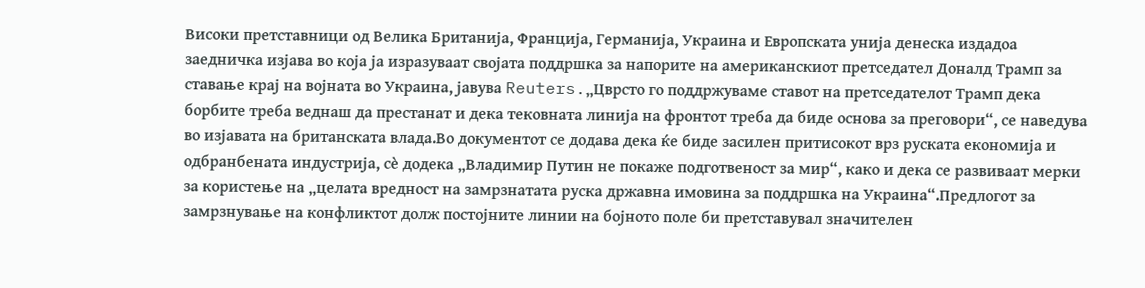Високи претставници од Велика Британија, Франција, Германија, Украина и Европската унија денеска издадоа заедничка изјава во која ја изразуваат својата поддршка за напорите на американскиот претседател Доналд Трамп за ставање крај на војната во Украина, јавува Reuters.„Цврсто го поддржуваме ставот на претседателот Трамп дека борбите треба веднаш да престанат и дека тековната линија на фронтот треба да биде основа за преговори“, се наведува во изјавата на британската влада.Во документот се додава дека ќе биде засилен притисокот врз руската економија и одбранбената индустрија, сè додека „Владимир Путин не покаже подготвеност за мир“, како и дека се развиваат мерки за користење на „целата вредност на замрзнатата руска државна имовина за поддршка на Украина“.Предлогот за замрзнување на конфликтот долж постојните линии на бојното поле би претставувал значителен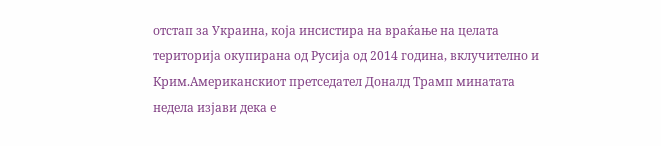отстап за Украина, која инсистира на враќање на целата територија окупирана од Русија од 2014 година, вклучително и Крим.Американскиот претседател Доналд Трамп минатата недела изјави дека е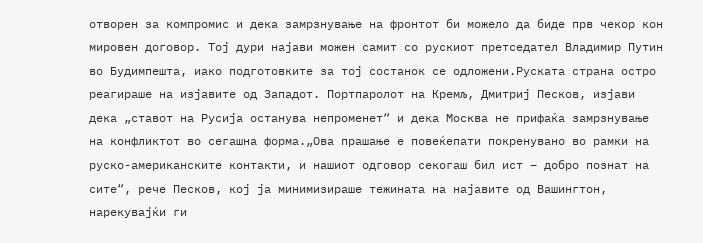отворен за компромис и дека замрзнување на фронтот би можело да биде прв чекор кон мировен договор. Тој дури најави можен самит со рускиот претседател Владимир Путин во Будимпешта, иако подготовките за тој состанок се одложени.Руската страна остро реагираше на изјавите од Западот. Портпаролот на Кремљ, Дмитриј Песков, изјави дека „ставот на Русија останува непроменет“ и дека Москва не прифаќа замрзнување на конфликтот во сегашна форма.„Ова прашање е повеќепати покренувано во рамки на руско-американските контакти, и нашиот одговор секогаш бил ист – добро познат на сите“, рече Песков, кој ја минимизираше тежината на најавите од Вашингтон, нарекувајќи ги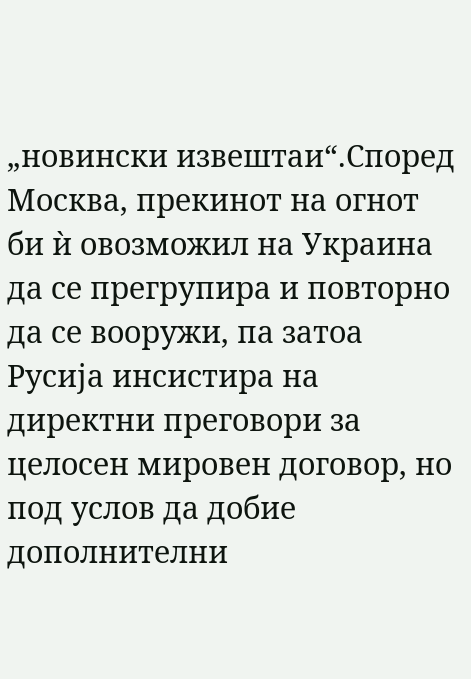„новински извештаи“.Според Москва, прекинот на огнот би ѝ овозможил на Украина да се прегрупира и повторно да се вооружи, па затоа Русија инсистира на директни преговори за целосен мировен договор, но под услов да добие дополнителни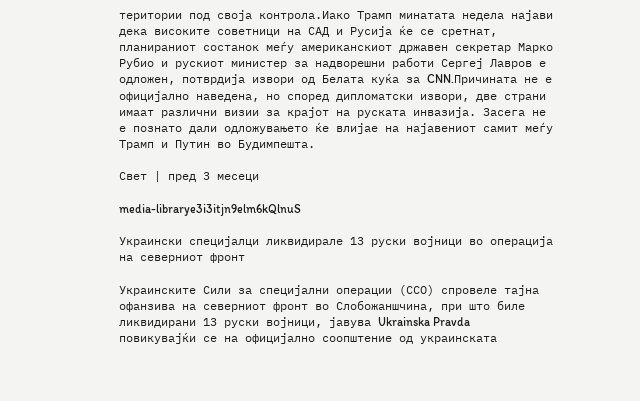територии под своја контрола.Иако Трамп минатата недела најави дека високите советници на САД и Русија ќе се сретнат, планираниот состанок меѓу американскиот државен секретар Марко Рубио и рускиот министер за надворешни работи Сергеј Лавров е одложен, потврдија извори од Белата куќа за CNN.Причината не е официјално наведена, но според дипломатски извори, две страни имаат различни визии за крајот на руската инвазија. Засега не е познато дали одложувањето ќе влијае на најавениот самит меѓу Трамп и Путин во Будимпешта.

Свет | пред 3 месеци

media-librarye3i3itjn9elm6kQlnuS

Украински специјалци ликвидирале 13 руски војници во операција на северниот фронт

Украинските Сили за специјални операции (ССО) спровеле тајна офанзива на северниот фронт во Слобожаншчина, при што биле ликвидирани 13 руски војници, јавува Ukrainska Pravda повикувајќи се на официјално соопштение од украинската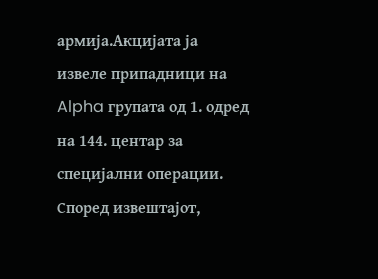армија.Акцијата ја извеле припадници на Alpha групата од 1. одред на 144. центар за специјални операции. Според извештајот,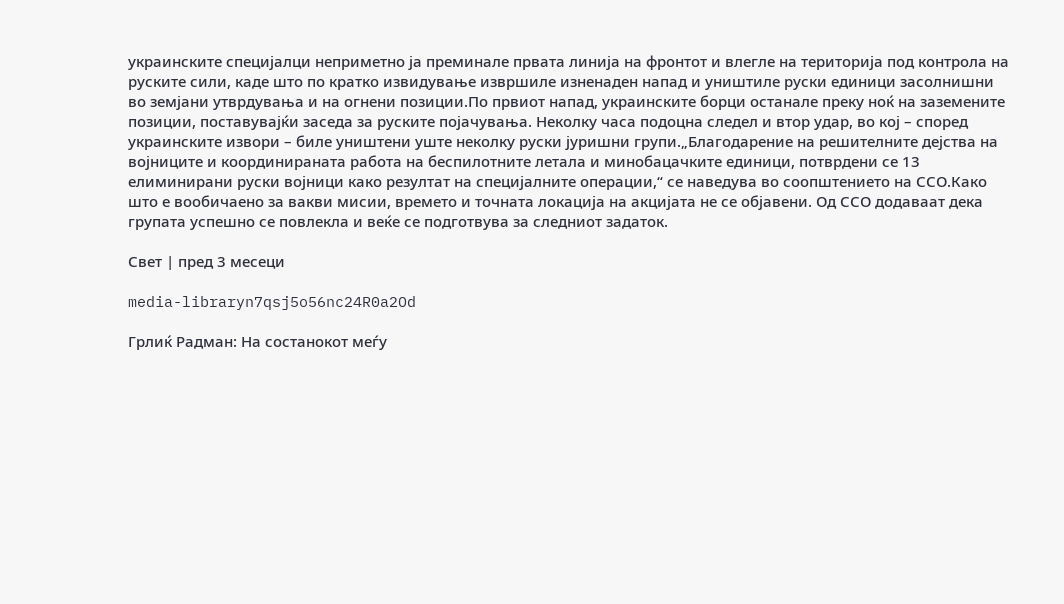украинските специјалци неприметно ја преминале првата линија на фронтот и влегле на територија под контрола на руските сили, каде што по кратко извидување извршиле изненаден напад и уништиле руски единици засолнишни во земјани утврдувања и на огнени позиции.По првиот напад, украинските борци останале преку ноќ на заземените позиции, поставувајќи заседа за руските појачувања. Неколку часа подоцна следел и втор удар, во кој – според украинските извори – биле уништени уште неколку руски јуришни групи.„Благодарение на решителните дејства на војниците и координираната работа на беспилотните летала и минобацачките единици, потврдени се 13 елиминирани руски војници како резултат на специјалните операции,“ се наведува во соопштението на ССО.Како што е вообичаено за вакви мисии, времето и точната локација на акцијата не се објавени. Од ССО додаваат дека групата успешно се повлекла и веќе се подготвува за следниот задаток.

Свет | пред 3 месеци

media-libraryn7qsj5o56nc24R0a2Od

Грлиќ Радман: На состанокот меѓу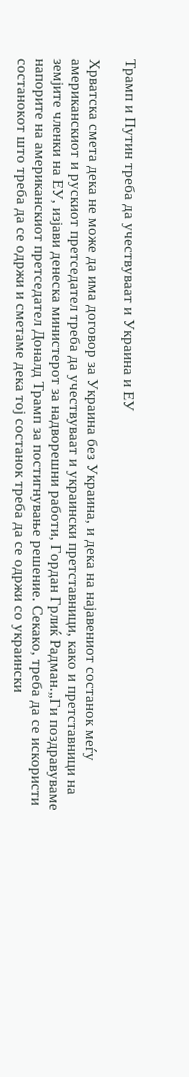Трамп и Путин треба да учествуваат и Украина и ЕУ

Хрватска смета дека не може да има договор за Украина без Украина, и дека на најавениот состанок меѓу американскиот и рускиот претседател треба да учествуваат и украински претставници, како и претставници на земјите членки на ЕУ, изјави денеска министерот за надворешни работи, Гордан Грлиќ Радман.„Ги поздравуваме напорите на американскиот претседател Доналд Трамп за постигнување решение. Секако, треба да се искористи состанокот што треба да се одржи и сметаме дека тој состанок треба да се одржи со украински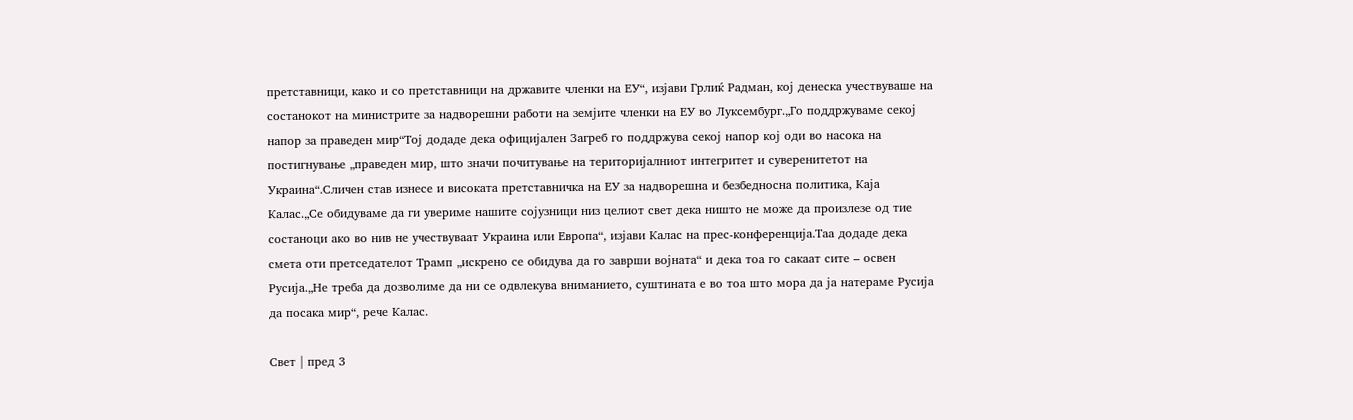претставници, како и со претставници на државите членки на ЕУ“, изјави Грлиќ Радман, кој денеска учествуваше на состанокот на министрите за надворешни работи на земјите членки на ЕУ во Луксембург.„Го поддржуваме секој напор за праведен мир“Тој додаде дека официјален Загреб го поддржува секој напор кој оди во насока на постигнување „праведен мир, што значи почитување на територијалниот интегритет и суверенитетот на Украина“.Сличен став изнесе и високата претставничка на ЕУ за надворешна и безбедносна политика, Каја Калас.„Се обидуваме да ги увериме нашите сојузници низ целиот свет дека ништо не може да произлезе од тие состаноци ако во нив не учествуваат Украина или Европа“, изјави Калас на прес-конференција.Таа додаде дека смета оти претседателот Трамп „искрено се обидува да го заврши војната“ и дека тоа го сакаат сите – освен Русија.„Не треба да дозволиме да ни се одвлекува вниманието, суштината е во тоа што мора да ја натераме Русија да посака мир“, рече Калас.

Свет | пред 3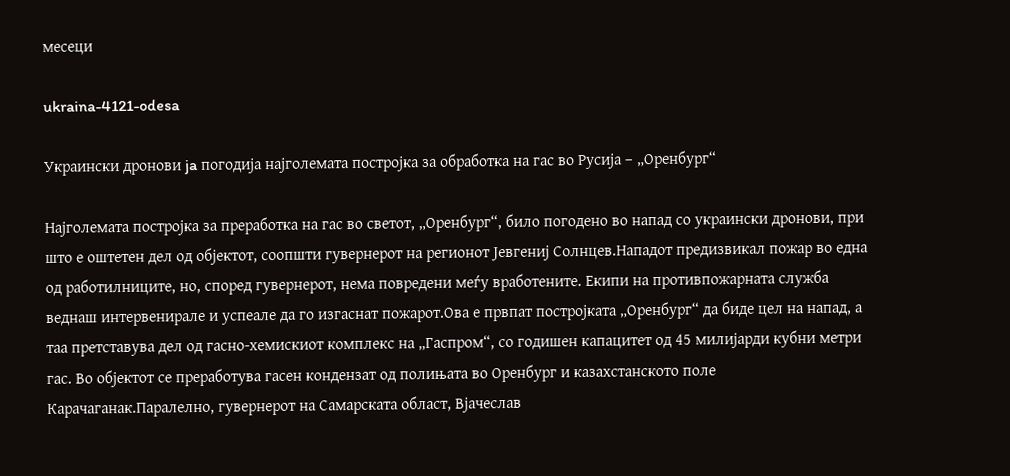месеци

ukraina-4121-odesa

Украински дронови ja погодија најголемата постројка за обработка на гас во Русија – „Оренбург“

Најголемата постројка за преработка на гас во светот, „Оренбург“, било погодено во напад со украински дронови, при што е оштетен дел од објектот, соопшти гувернерот на регионот Јевгениј Солнцев.Нападот предизвикал пожар во една од работилниците, но, според гувернерот, нема повредени меѓу вработените. Екипи на противпожарната служба веднаш интервенирале и успеале да го изгаснат пожарот.Ова е првпат постројката „Оренбург“ да биде цел на напад, а таа претставува дел од гасно-хемискиот комплекс на „Гаспром“, со годишен капацитет од 45 милијарди кубни метри гас. Во објектот се преработува гасен кондензат од полињата во Оренбург и казахстанското поле Карачаганак.Паралелно, гувернерот на Самарската област, Вјачеслав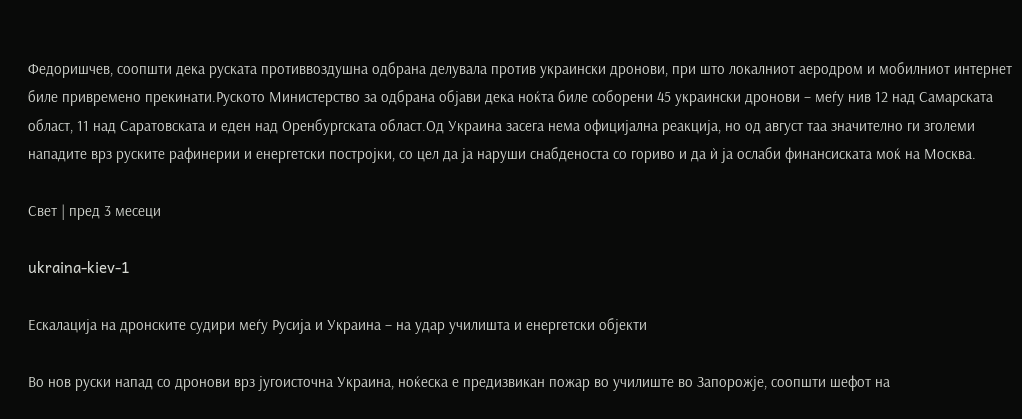Федоришчев, соопшти дека руската противвоздушна одбрана делувала против украински дронови, при што локалниот аеродром и мобилниот интернет биле привремено прекинати.Руското Министерство за одбрана објави дека ноќта биле соборени 45 украински дронови – меѓу нив 12 над Самарската област, 11 над Саратовската и еден над Оренбургската област.Од Украина засега нема официјална реакција, но од август таа значително ги зголеми нападите врз руските рафинерии и енергетски постројки, со цел да ја наруши снабденоста со гориво и да ѝ ја ослаби финансиската моќ на Москва.

Свет | пред 3 месеци

ukraina-kiev-1

Ескалација на дронските судири меѓу Русија и Украина – на удар училишта и енергетски објекти

Во нов руски напад со дронови врз југоисточна Украина, ноќеска е предизвикан пожар во училиште во Запорожје, соопшти шефот на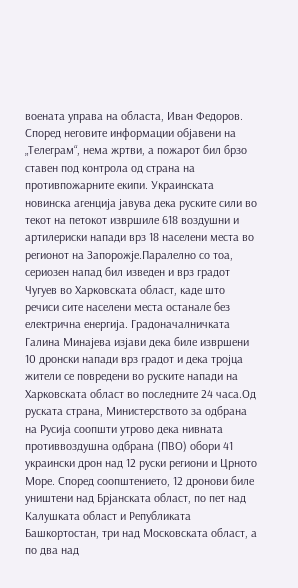воената управа на областа, Иван Федоров. Според неговите информации објавени на „Телеграм“, нема жртви, а пожарот бил брзо ставен под контрола од страна на противпожарните екипи. Украинската новинска агенција јавува дека руските сили во текот на петокот извршиле 618 воздушни и артилериски напади врз 18 населени места во регионот на Запорожје.Паралелно со тоа, сериозен напад бил изведен и врз градот Чугуев во Харковската област, каде што речиси сите населени места останале без електрична енергија. Градоначалничката Галина Минајева изјави дека биле извршени 10 дронски напади врз градот и дека тројца жители се повредени во руските напади на Харковската област во последните 24 часа.Од руската страна, Министерството за одбрана на Русија соопшти утрово дека нивната противвоздушна одбрана (ПВО) обори 41 украински дрон над 12 руски региони и Црното Море. Според соопштението, 12 дронови биле уништени над Брјанската област, по пет над Калушката област и Републиката Башкортостан, три над Московската област, а по два над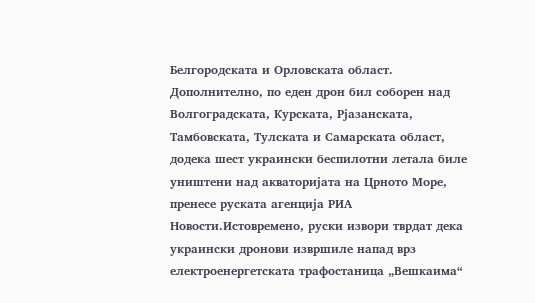Белгородската и Орловската област. Дополнително, по еден дрон бил соборен над Волгоградската, Курската, Рјазанската, Тамбовската, Тулската и Самарската област, додека шест украински беспилотни летала биле уништени над акваторијата на Црното Море, пренесе руската агенција РИА Новости.Истовремено, руски извори тврдат дека украински дронови извршиле напад врз електроенергетската трафостаница „Вешкаима“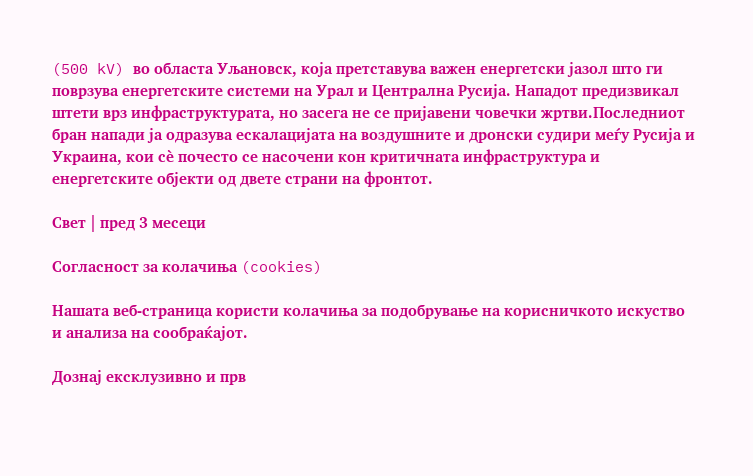(500 kV) во областа Уљановск, која претставува важен енергетски јазол што ги поврзува енергетските системи на Урал и Централна Русија. Нападот предизвикал штети врз инфраструктурата, но засега не се пријавени човечки жртви.Последниот бран напади ја одразува ескалацијата на воздушните и дронски судири меѓу Русија и Украина, кои сè почесто се насочени кон критичната инфраструктура и енергетските објекти од двете страни на фронтот.

Свет | пред 3 месеци

Согласност за колачиња (cookies)

Нашата веб-страница користи колачиња за подобрување на корисничкото искуство и анализа на сообраќајот.

Дознај ексклузивно и прв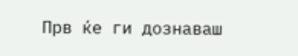Прв ќе ги дознаваш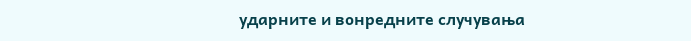ударните и вонредните случувања